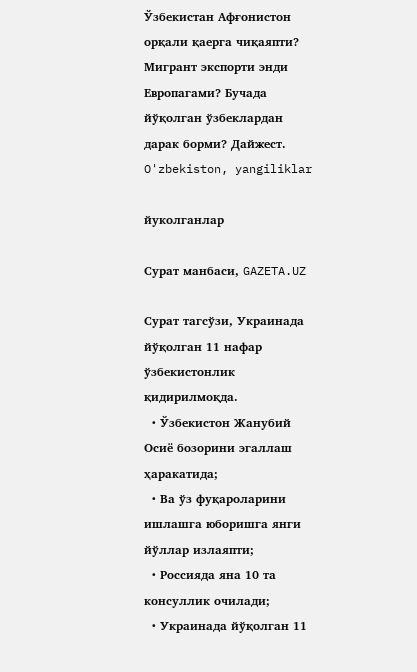Ўзбекистан Афғонистон орқали қаерга чиқаяпти? Мигрант экспорти энди Европагами? Бучада йўқолган ўзбеклардан дарак борми? Дайжест. O'zbekiston, yangiliklar

йуколганлар

Сурат манбаси, GAZETA.UZ

Сурат тагсўзи, Украинада йўқолган 11 нафар ўзбекистонлик қидирилмоқда.
  • Ўзбекистон Жанубий Осиё бозорини эгаллаш ҳаракатида;
  • Ва ўз фуқароларини ишлашга юборишга янги йўллар излаяпти;
  • Россияда яна 10 та консуллик очилади;
  • Украинада йўқолган 11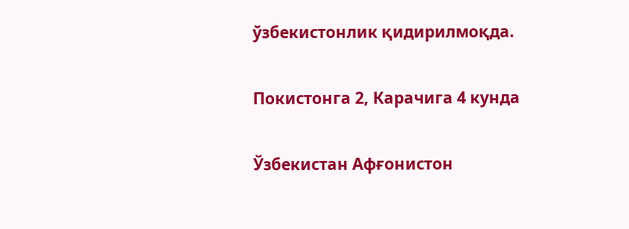ўзбекистонлик қидирилмоқда.

Покистонга 2, Карачига 4 кунда

Ўзбекистан Афғонистон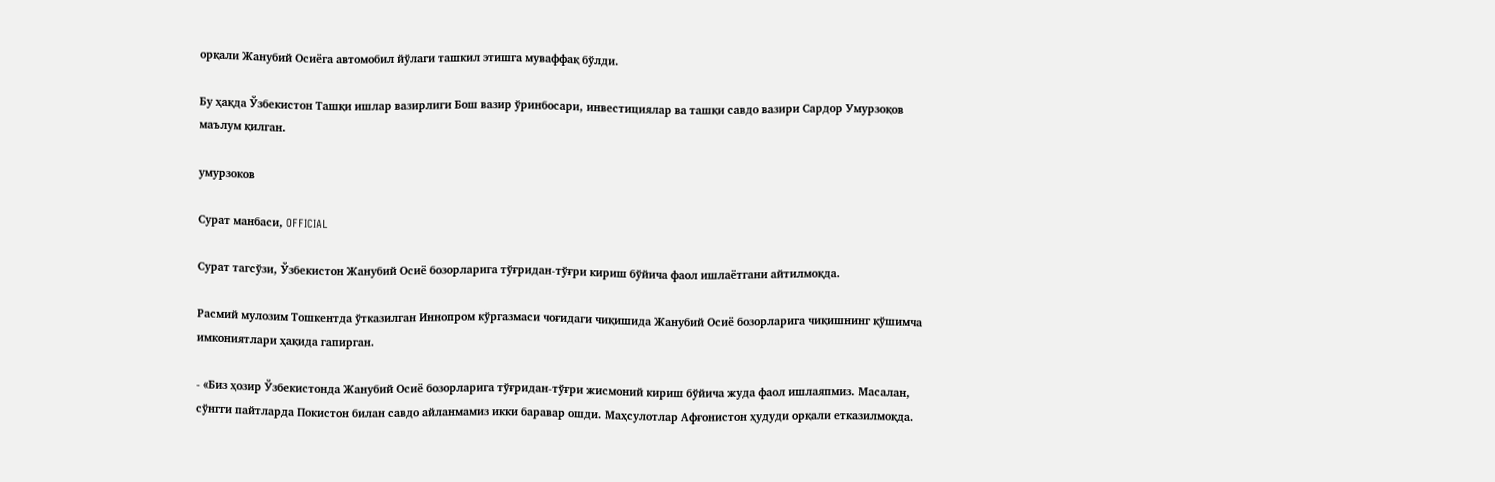орқали Жанубий Осиёга автомобил йўлаги ташкил этишга муваффақ бўлди.

Бу ҳақда Ўзбекистон Ташқи ишлар вазирлиги Бош вазир ўринбосари, инвестициялар ва ташқи савдо вазири Сардор Умурзоқов маълум қилган.

умурзоков

Сурат манбаси, OFFICIAL

Сурат тагсўзи, Ўзбекистон Жанубий Осиё бозорларига тўғридан-тўғри кириш бўйича фаол ишлаётгани айтилмоқда.

Расмий мулозим Тошкентда ўтказилган Иннопром кўргазмаси чоғидаги чиқишида Жанубий Осиё бозорларига чиқишнинг қўшимча имкониятлари ҳақида гапирган.

- «Биз ҳозир Ўзбекистонда Жанубий Осиё бозорларига тўғридан-тўғри жисмоний кириш бўйича жуда фаол ишлаяпмиз. Масалан, сўнгги пайтларда Покистон билан савдо айланмамиз икки баравар ошди. Маҳсулотлар Афғонистон ҳудуди орқали етказилмоқда.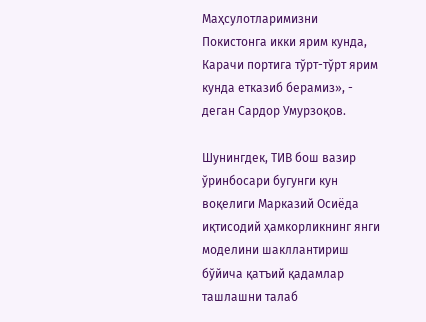Маҳсулотларимизни Покистонга икки ярим кунда, Карачи портига тўрт-тўрт ярим кунда етказиб берамиз», - деган Сардор Умурзоқов.

Шунингдек, ТИВ бош вазир ўринбосари бугунги кун воқелиги Марказий Осиёда иқтисодий ҳамкорликнинг янги моделини шакллантириш бўйича қатъий қадамлар ташлашни талаб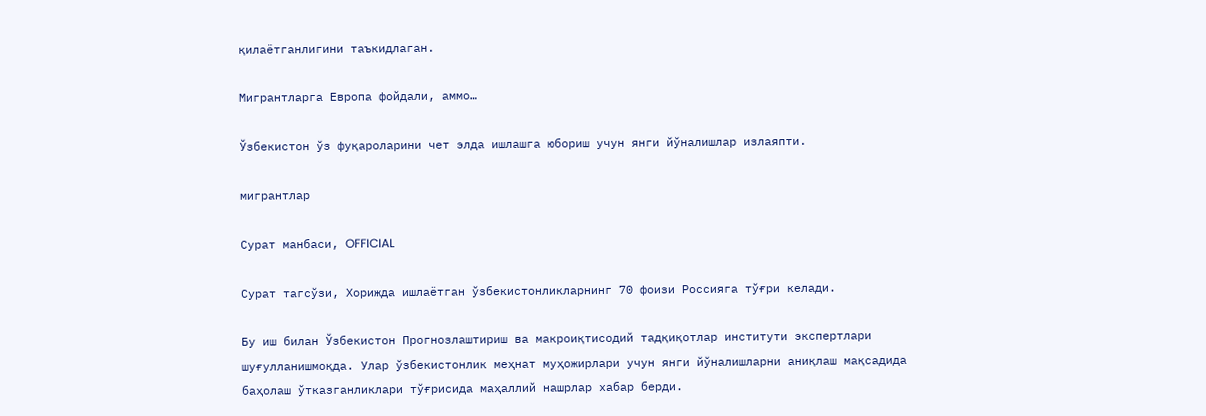қилаётганлигини таъкидлаган.

Мигрантларга Европа фойдали, аммо…

Ўзбекистон ўз фуқароларини чет элда ишлашга юбориш учун янги йўналишлар излаяпти.

мигрантлар

Сурат манбаси, OFFICIAL

Сурат тагсўзи, Хорижда ишлаётган ўзбекистонликларнинг 70 фоизи Россияга тўғри келади.

Бу иш билан Ўзбекистон Прогнозлаштириш ва макроиқтисодий тадқиқотлар институти экспертлари шуғулланишмоқда. Улар ўзбекистонлик меҳнат муҳожирлари учун янги йўналишларни аниқлаш мақсадида баҳолаш ўтказганликлари тўғрисида маҳаллий нашрлар хабар берди.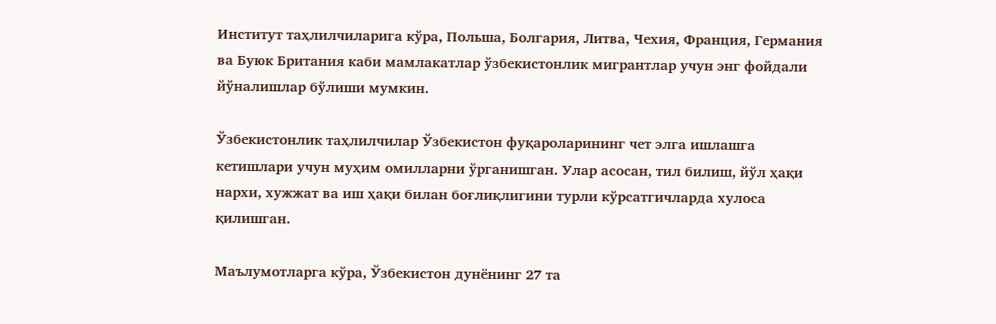Институт таҳлилчиларига кўра, Польша, Болгария, Литва, Чехия, Франция, Германия ва Буюк Британия каби мамлакатлар ўзбекистонлик мигрантлар учун энг фойдали йўналишлар бўлиши мумкин.

Ўзбекистонлик таҳлилчилар Ўзбекистон фуқароларининг чет элга ишлашга кетишлари учун муҳим омилларни ўрганишган. Улар асосан, тил билиш, йўл ҳақи нархи, хужжат ва иш ҳақи билан боғлиқлигини турли кўрсатгичларда хулоса қилишган.

Маълумотларга кўра, Ўзбекистон дунёнинг 27 та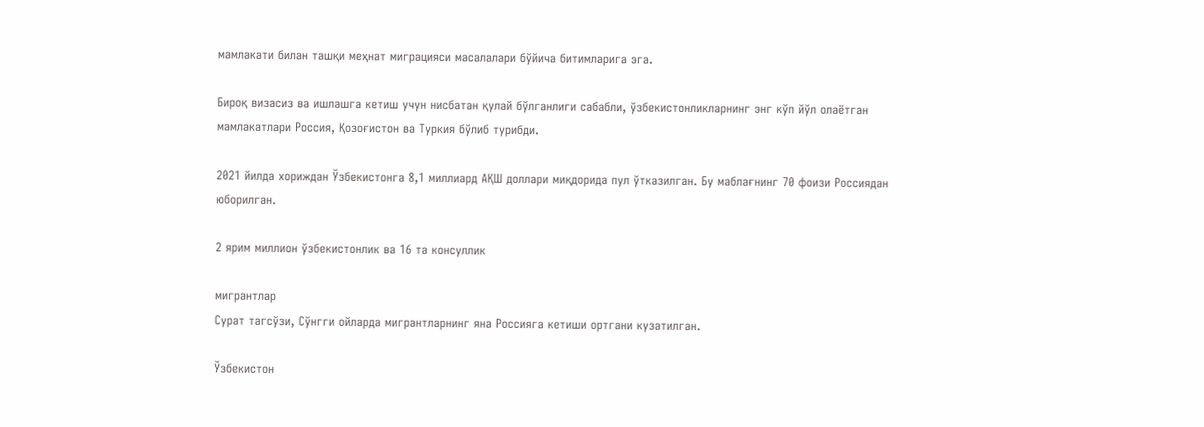мамлакати билан ташқи меҳнат миграцияси масалалари бўйича битимларига эга.

Бироқ визасиз ва ишлашга кетиш учун нисбатан қулай бўлганлиги сабабли, ўзбекистонликларнинг энг кўп йўл олаётган мамлакатлари Россия, Қозоғистон ва Туркия бўлиб турибди.

2021 йилда хориждан Ўзбекистонга 8,1 миллиард АҚШ доллари миқдорида пул ўтказилган. Бу маблағнинг 70 фоизи Россиядан юборилган.

2 ярим миллион ўзбекистонлик ва 16 та консуллик

мигрантлар
Сурат тагсўзи, Сўнгги ойларда мигрантларнинг яна Россияга кетиши ортгани кузатилган.

Ўзбекистон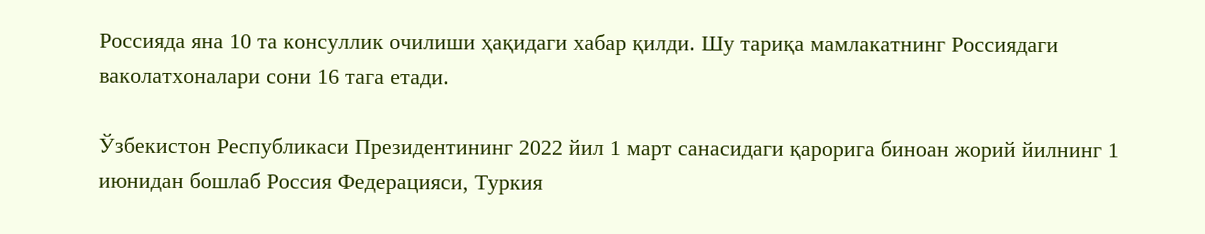Россияда яна 10 та консуллик очилиши ҳақидаги хабар қилди. Шу тариқа мамлакатнинг Россиядаги ваколатхоналари сони 16 тага етади.

Ўзбекистон Республикаси Президентининг 2022 йил 1 март санасидаги қарорига биноан жорий йилнинг 1 июнидан бошлаб Россия Федерацияси, Туркия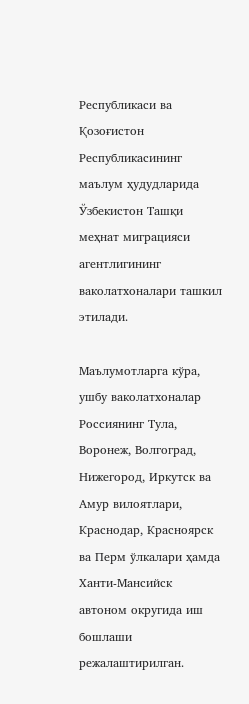Республикаси ва Қозоғистон Республикасининг маълум ҳудудларида Ўзбекистон Ташқи меҳнат миграцияси агентлигининг ваколатхоналари ташкил этилади.

Маълумотларга кўра, ушбу ваколатхоналар Россиянинг Тула, Воронеж, Волгоград, Нижегород, Иркутск ва Амур вилоятлари, Краснодар, Красноярск ва Перм ўлкалари ҳамда Ханти-Мансийск автоном округида иш бошлаши режалаштирилган.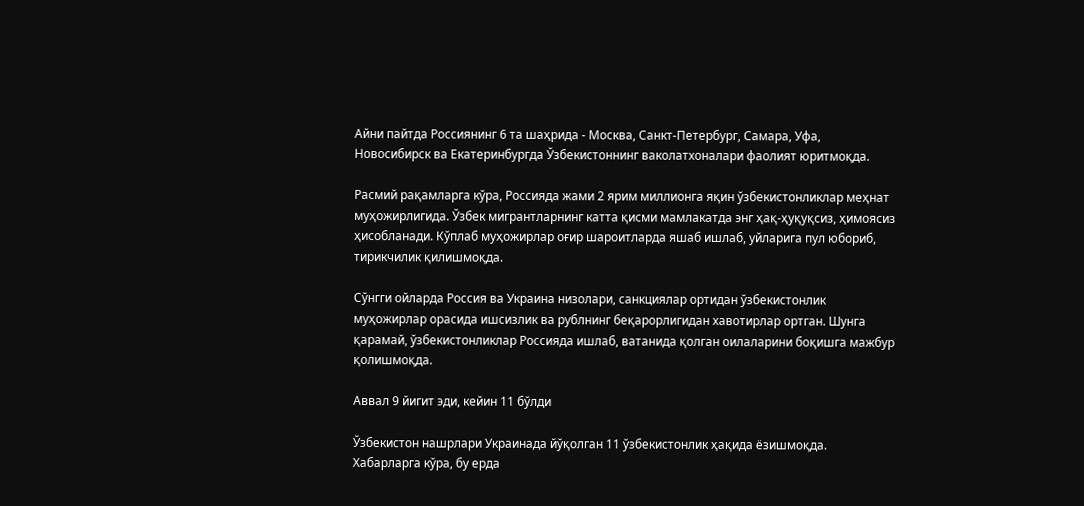Айни пайтда Россиянинг 6 та шаҳрида - Москва, Санкт-Петербург, Самара, Уфа, Новосибирск ва Екатеринбургда Ўзбекистоннинг ваколатхоналари фаолият юритмоқда.

Расмий рақамларга кўра, Россияда жами 2 ярим миллионга яқин ўзбекистонликлар меҳнат муҳожирлигида. Ўзбек мигрантларнинг катта қисми мамлакатда энг ҳақ-ҳуқуқсиз, ҳимоясиз ҳисобланади. Кўплаб муҳожирлар оғир шароитларда яшаб ишлаб, уйларига пул юбориб, тирикчилик қилишмоқда.

Сўнгги ойларда Россия ва Украина низолари, санкциялар ортидан ўзбекистонлик муҳожирлар орасида ишсизлик ва рублнинг беқарорлигидан хавотирлар ортган. Шунга қарамай, ўзбекистонликлар Россияда ишлаб, ватанида қолган оилаларини боқишга мажбур қолишмоқда.

Аввал 9 йигит эди, кейин 11 бўлди

Ўзбекистон нашрлари Украинада йўқолган 11 ўзбекистонлик ҳақида ёзишмоқда. Хабарларга кўра, бу ерда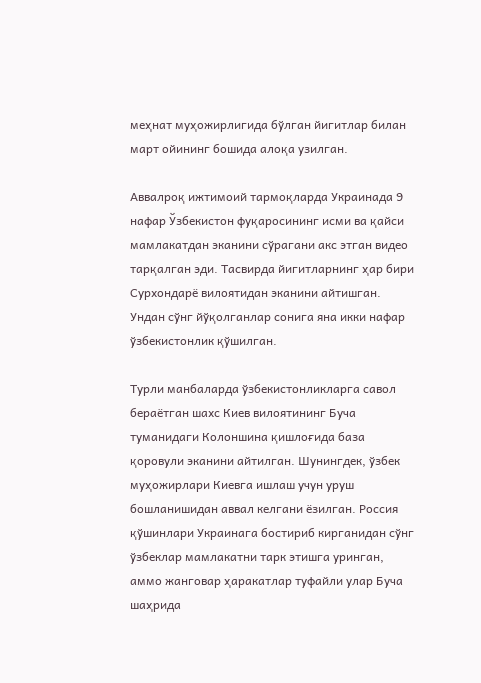меҳнат муҳожирлигида бўлган йигитлар билан март ойининг бошида алоқа узилган.

Аввалроқ ижтимоий тармоқларда Украинада 9 нафар Ўзбекистон фуқаросининг исми ва қайси мамлакатдан эканини сўрагани акс этган видео тарқалган эди. Тасвирда йигитларнинг ҳар бири Сурхондарё вилоятидан эканини айтишган. Ундан сўнг йўқолганлар сонига яна икки нафар ўзбекистонлик қўшилган.

Турли манбаларда ўзбекистонликларга савол бераётган шахс Киев вилоятининг Буча туманидаги Колоншина қишлоғида база қоровули эканини айтилган. Шунингдек, ўзбек муҳожирлари Киевга ишлаш учун уруш бошланишидан аввал келгани ёзилган. Россия қўшинлари Украинага бостириб кирганидан сўнг ўзбеклар мамлакатни тарк этишга уринган, аммо жанговар ҳаракатлар туфайли улар Буча шаҳрида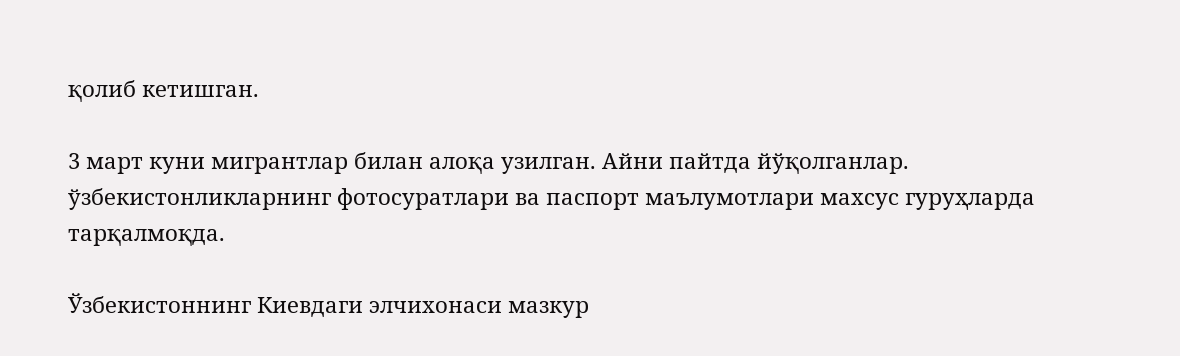қолиб кетишган.

3 март куни мигрантлар билан алоқа узилган. Айни пайтда йўқолганлар. ўзбекистонликларнинг фотосуратлари ва паспорт маълумотлари махсус гуруҳларда тарқалмоқда.

Ўзбекистоннинг Киевдаги элчихонаси мазкур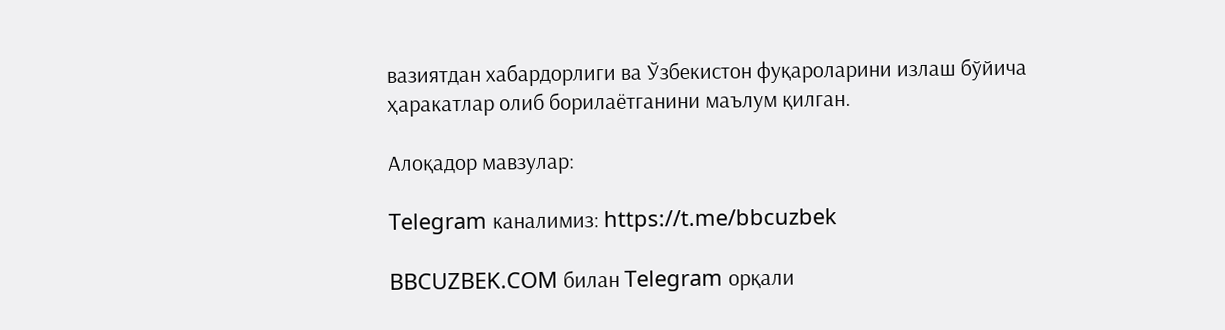вазиятдан хабардорлиги ва Ўзбекистон фуқароларини излаш бўйича ҳаракатлар олиб борилаётганини маълум қилган.

Алоқадор мавзулар:

Telegram каналимиз: https://t.me/bbcuzbek

BBCUZBEK.COM билан Telegram орқали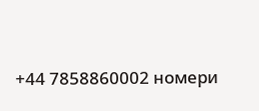+44 7858860002 номери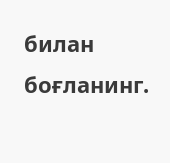билан боғланинг.